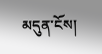མདུན་ངོས།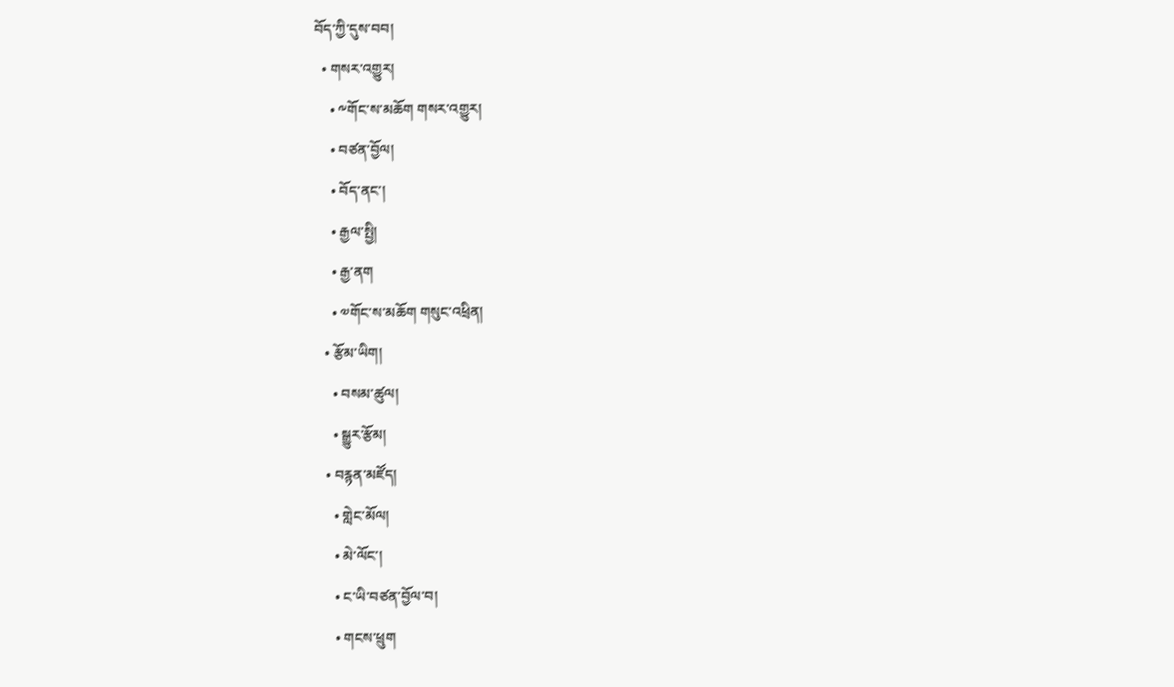བོད་ཀྱི་དུས་བབ།
  • གསར་འགྱུར།
    • ༸གོང་ས་མཆོག གསར་འགྱུར།
    • བཙན་བྱོལ།
    • བོད་ནང་།
    • རྒྱལ་སྤྱི།
    • རྒྱ་ནག
    • ༧གོང་ས་མཆོག གསུང་འཕྲིན།
  • རྩོམ་ཡིག།
    • བསམ་ཚུལ།
    • སྒྱུར་རྩོམ།
  • བརྙན་མཛོད།
    • གླེང་མོལ།
    • མེ་ལོང་།
    • ང་ཡི་བཙན་བྱོལ་བ།
    • གངས་ཕྲུག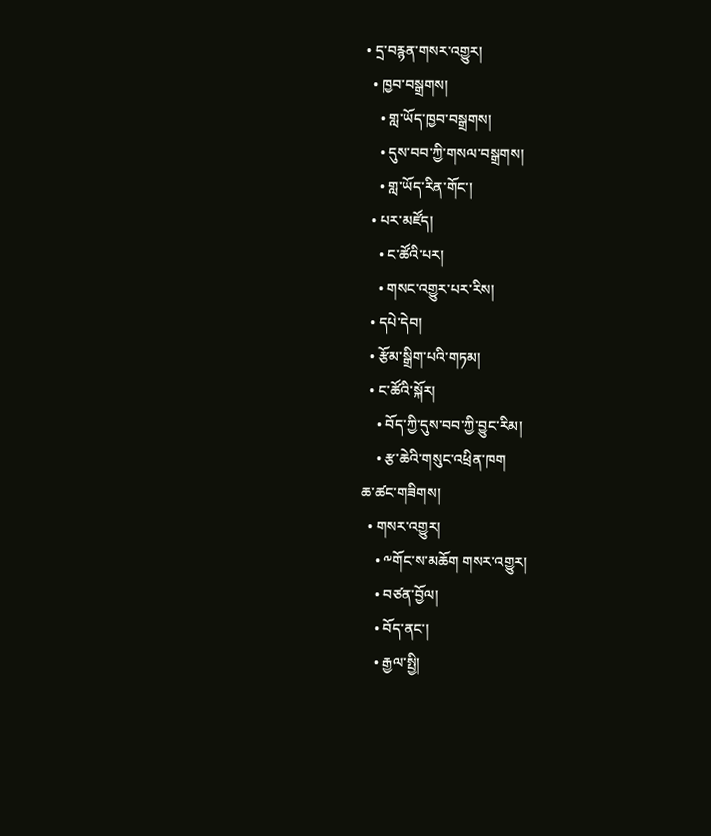• དྲ་བརྙན་གསར་འགྱུར།
  • ཁྱབ་བསྒྲགས།
    • གླ་ཡོད་ཁྱབ་བསྒྲགས།
    • དུས་བབ་ཀྱི་གསལ་བསྒྲགས།
    • གླ་ཡོད་རིན་གོང་།
  • པར་མཛོད།
    • ང་ཚོའི་པར།
    • གསང་འགྱུར་པར་རིས།
  • དཔེ་དེབ།
  • རྩོམ་སྒྲིག་པའི་གཏམ།
  • ང་ཚོའི་སྐོར།
    • བོད་ཀྱི་དུས་བབ་ཀྱི་བྱུང་རིམ།
    • རྩ་ཆེའི་གསུང་འཕྲིན་ཁག
ཆ་ཚང་གཟིགས།
  • གསར་འགྱུར།
    • ༸གོང་ས་མཆོག གསར་འགྱུར།
    • བཙན་བྱོལ།
    • བོད་ནང་།
    • རྒྱལ་སྤྱི།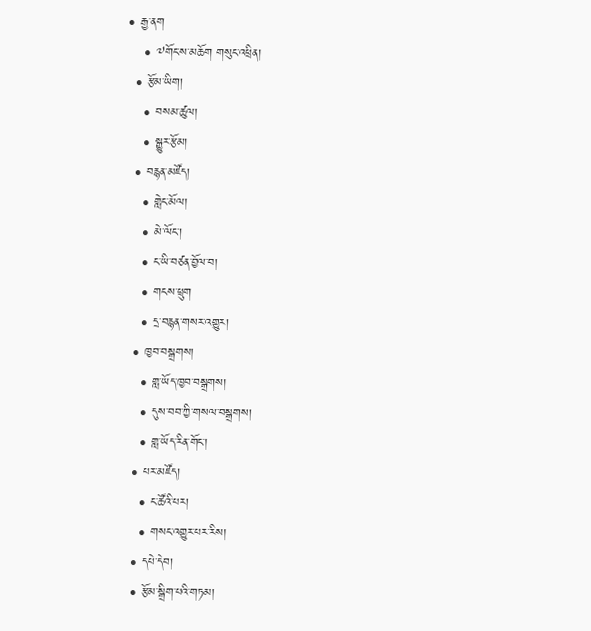• རྒྱ་ནག
    • ༧གོང་ས་མཆོག གསུང་འཕྲིན།
  • རྩོམ་ཡིག།
    • བསམ་ཚུལ།
    • སྒྱུར་རྩོམ།
  • བརྙན་མཛོད།
    • གླེང་མོལ།
    • མེ་ལོང་།
    • ང་ཡི་བཙན་བྱོལ་བ།
    • གངས་ཕྲུག
    • དྲ་བརྙན་གསར་འགྱུར།
  • ཁྱབ་བསྒྲགས།
    • གླ་ཡོད་ཁྱབ་བསྒྲགས།
    • དུས་བབ་ཀྱི་གསལ་བསྒྲགས།
    • གླ་ཡོད་རིན་གོང་།
  • པར་མཛོད།
    • ང་ཚོའི་པར།
    • གསང་འགྱུར་པར་རིས།
  • དཔེ་དེབ།
  • རྩོམ་སྒྲིག་པའི་གཏམ།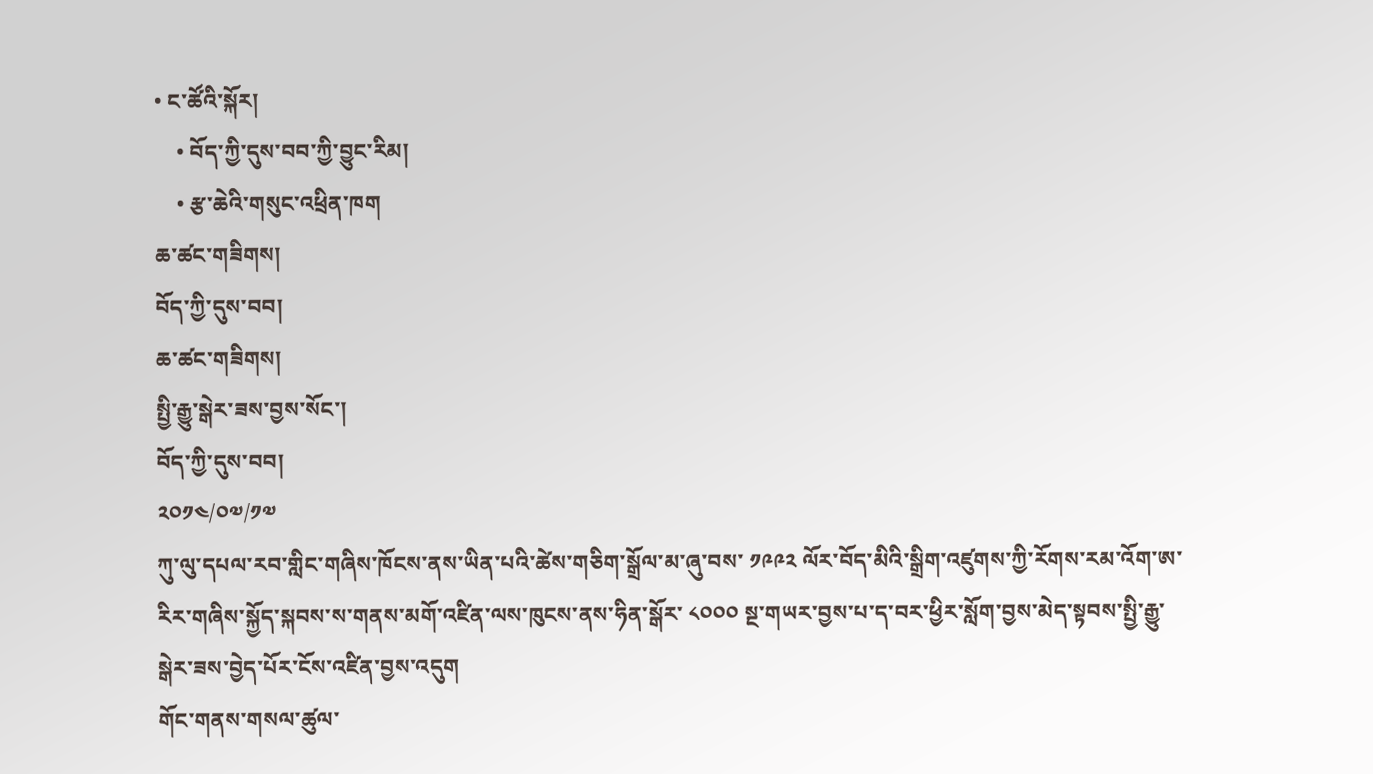• ང་ཚོའི་སྐོར།
    • བོད་ཀྱི་དུས་བབ་ཀྱི་བྱུང་རིམ།
    • རྩ་ཆེའི་གསུང་འཕྲིན་ཁག
ཆ་ཚང་གཟིགས།
བོད་ཀྱི་དུས་བབ།
ཆ་ཚང་གཟིགས།
སྤྱི་རྒྱུ་སྒེར་ཟས་བྱས་སོང་།
བོད་ཀྱི་དུས་བབ།
༢༠༡༤/༠༧/༡༧
ཀུ་ལུ་དཔལ་རབ་གླིང་གཞིས་ཁོངས་ནས་ཡིན་པའི་ཚེས་གཅིག་སྒྲོལ་མ་ཞུ་བས་ ༡༩༩༢ ལོར་བོད་མིའི་སྒྲིག་འཛུགས་ཀྱི་རོགས་རམ་འོག་ཨ་རིར་གཞིས་སྐྱོད་སྐབས་ས་གནས་མགོ་འཛིན་ལས་ཁུངས་ནས་ཧིན་སྒོར་ ༨༠༠༠ སྔ་གཡར་བྱས་པ་ད་བར་ཕྱིར་སློག་བྱས་མེད་སྟབས་སྤྱི་རྒྱུ་སྒེར་ཟས་བྱེད་པོར་ངོས་འཛིན་བྱས་འདུག
གོང་གནས་གསལ་ཚུལ་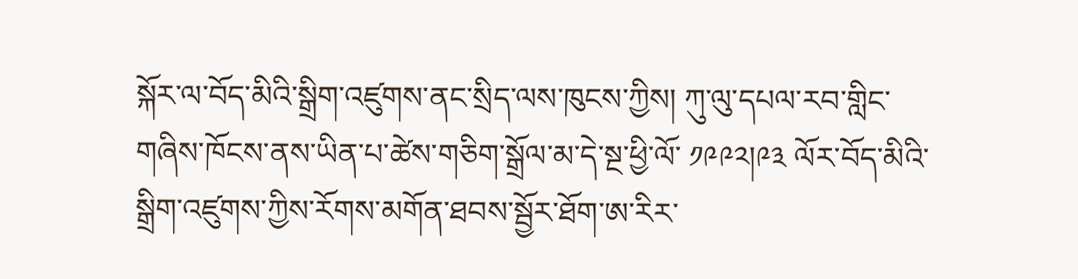སྐོར་ལ་བོད་མིའི་སྒྲིག་འཛུགས་ནང་སྲིད་ལས་ཁུངས་ཀྱིས། ཀུ་ལུ་དཔལ་རབ་གླིང་གཞིས་ཁོངས་ནས་ཡིན་པ་ཚེས་གཅིག་སྒྲོལ་མ་དེ་སྔ་ཕྱི་ལོ་ ༡༩༩༢།༩༣ ལོར་བོད་མིའི་སྒྲིག་འཛུགས་ཀྱིས་རོགས་མགོན་ཐབས་སྦྱོར་ཐོག་ཨ་རིར་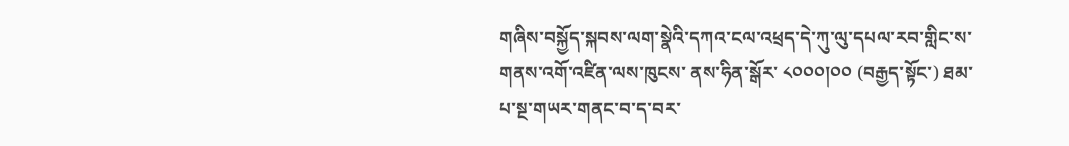གཞིས་བསྐྱོད་སྐབས་ལག་སྣེའི་དཀའ་ངལ་འཕྲད་དེ་ཀུ་ལུ་དཔལ་རབ་གླིང་ས་གནས་འགོ་འཛིན་ལས་ཁུངས་ ནས་ཧིན་སྒོར་ ༨༠༠༠།༠༠ (བརྒྱད་སྟོང་) ཐམ་པ་སྔ་གཡར་གནང་བ་ད་བར་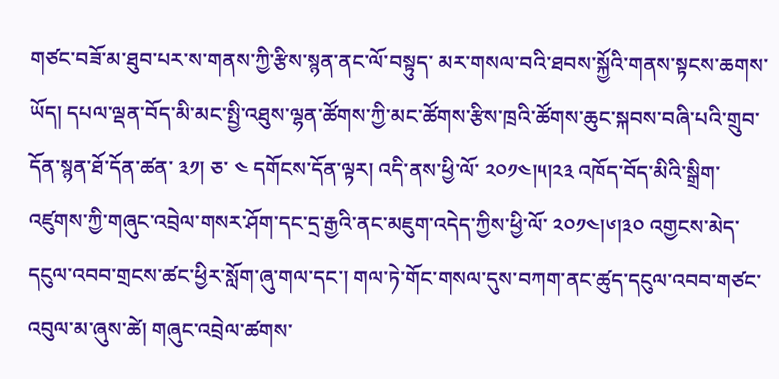གཙང་བཟོ་མ་ཐུབ་པར་ས་གནས་ཀྱི་རྩིས་སྙན་ནང་ལོ་བསྟུད་ མར་གསལ་བའི་ཐབས་སྐྱོའི་གནས་སྟངས་ཆགས་ཡོད། དཔལ་ལྡན་བོད་མི་མང་སྤྱི་འཐུས་ལྷན་ཚོགས་ཀྱི་མང་ཚོགས་རྩིས་ཁྲའི་ཚོགས་ཆུང་སྐབས་བཞི་པའི་གྲུབ་དོན་སྙན་ཐོ་དོན་ཚན་ ༣༡། ཅ་ ༤ དགོངས་དོན་ལྟར། འདི་ནས་ཕྱི་ལོ་ ༢༠༡༤།༥།༢༣ འཁོད་བོད་མིའི་སྒྲིག་འཛུགས་ཀྱི་གཞུང་འབྲེལ་གསར་ཤོག་དང་དྲ་རྒྱའི་ནང་མཇུག་འདེད་ཀྱིས་ཕྱི་ལོ་ ༢༠༡༤།༦།༣༠ འགྱངས་མེད་དངུལ་འབབ་གྲངས་ཚང་ཕྱིར་སློག་ཞུ་གལ་དང་། གལ་ཏེ་གོང་གསལ་དུས་བཀག་ནང་ཚུད་དངུལ་འབབ་གཙང་འབུལ་མ་ཞུས་ཚེ། གཞུང་འབྲེལ་ཚགས་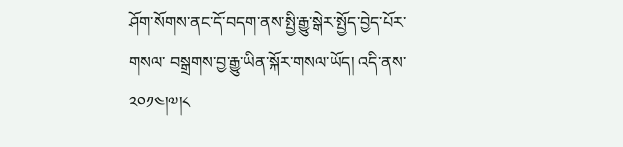ཤོག་སོགས་ནང་དོ་བདག་ནས་སྤྱི་རྒྱུ་སྒེར་སྤྱོད་བྱེད་པོར་གསལ་ བསྒྲགས་བྱ་རྒྱུ་ཡིན་སྐོར་གསལ་ཡོད། འདི་ནས་ ༢༠༡༤།༧།༨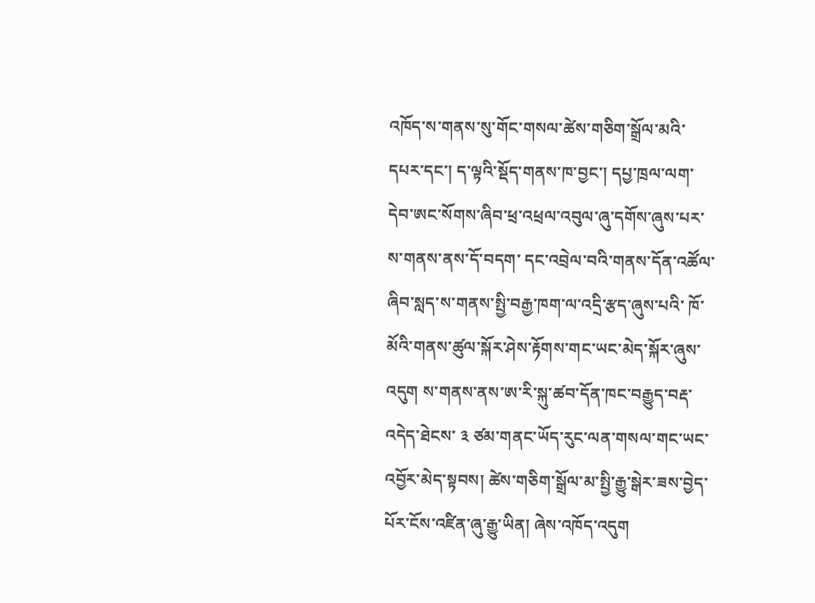འཁོད་ས་གནས་སུ་གོང་གསལ་ཚེས་གཅིག་སྒྲོལ་མའི་དཔར་དང་། ད་ལྟའི་སྡོད་གནས་ཁ་བྱང་། དཔྱ་ཁྲལ་ལག་དེབ་ཨང་སོགས་ཞིབ་ཕྲ་འཕྲལ་འབུལ་ཞུ་དགོས་ཞུས་པར་ས་གནས་ནས་དོ་བདག་ དང་འབྲེལ་བའི་གནས་དོན་འཚོལ་ཞིབ་སླད་ས་གནས་སྤྱི་བརྒྱ་ཁག་ལ་འདྲི་རྩད་ཞུས་པའི་ ཁོ་མོའི་གནས་ཚུལ་སྐོར་ཤེས་རྟོགས་གང་ཡང་མེད་སྐོར་ཞུས་འདུག ས་གནས་ནས་ཨ་རི་སྐུ་ཚབ་དོན་ཁང་བརྒྱུད་བརྡ་འདེད་ཐེངས་ ༣ ཙམ་གནང་ཡོད་རུང་ལན་གསལ་གང་ཡང་འབྱོར་མེད་སྟབས། ཚེས་གཅིག་སྒྲོལ་མ་སྤྱི་རྒྱུ་སྒེར་ཟས་བྱེད་པོར་ངོས་འཛིན་ཞུ་རྒྱུ་ཡིན། ཞེས་འཁོད་འདུག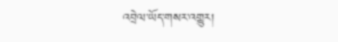འབྲེལ་ཡོད་གསར་འགྱུར།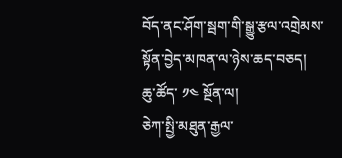བོད་ནང་ཤོག་སྦག་གི་སྒྱུ་རྩལ་འགྲེམས་སྟོན་བྱེད་མཁན་ལ་ཉེས་ཆད་བཅད།
ཆུ་ཚོད་ ༡༤ སྔོན་ལ།
ཅེཀ་སྤྱི་མཐུན་རྒྱལ་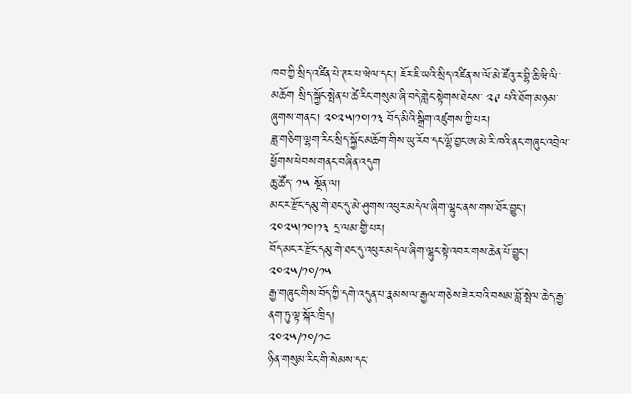ཁབ་ཀྱི་སྲིད་འཛིན་པེ་ཊར་པ་ཝེལ་དང་། ཇོར་ཇི་ཡའི་སྲིད་འཛིན་ས་ལོ་མེ་ཛོའུ་ར་བྷི་ཆི་ཝི་ལི་མཆོག སྲིད་སྐྱོང་སྤེན་པ་ཚེ་རིང་གསུམ་ཞི་བདེ་གླེང་སྟེགས་ཐེངས་ ༢༩ པའི་ཐོག་མཉམ་ཞུགས་གནང་། ༢༠༢༥།༡༠།༡༣ བོད་མིའི་སྒྲིག་འཛུགས་ཀྱི་པར།
ཟླ་གཅིག་ལྷག་རིང་སྲིད་སྐྱོང་མཆོག་གིས་ཡུ་རོབ་དང་ལྷོ་བྱང་ཨ་མེ་རི་ཁའི་ནང་གཞུང་འབྲེལ་ཕྱོགས་ཕེབས་གནང་བཞིན་འདུག
ཆུ་ཚོད་ ༡༥ སྔོན་ལ།
མང་ར་རྫོང་དམུ་གེ་ཐང་དུ་མེ་ཤུགས་འཕུར་མདེལ་ཞིག་ལྷུང་ནས་གས་ཐོར་བྱུང་། ༢༠༢༥།༡༠།༡༣ དྲ་ལམ་གྱི་པར།
བོད་མང་ར་རྫོང་དམུ་གེ་ཐང་དུ་འཕུར་མདེལ་ཞིག་ལྷུང་སྟེ་འབར་གས་ཆེན་པོ་བྱུང་།
༢༠༢༥/༡༠/༡༥
རྒྱ་གཞུང་གིས་བོད་ཀྱི་དགེ་འདུན་པ་རྣམས་ལ་རྒྱལ་གཅེས་ཟེར་བའི་བསམ་བློ་སྤེལ་ཆེད་རྒྱ་ནག་ཏུ་ལྟ་སྐོར་ཁྲིད།
༢༠༢༥/༡༠/༡༤
ཉིན་གསུམ་རིང་གི་སེམས་དང་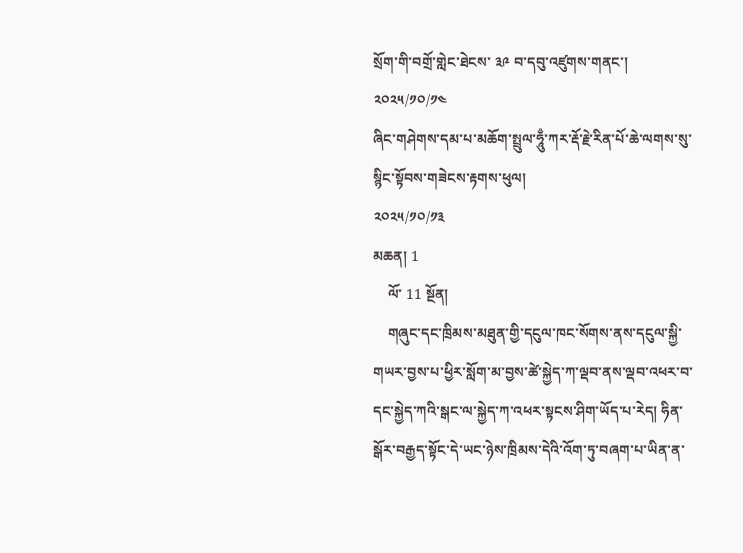སྲོག་གི་བགྲོ་གླེང་ཐེངས་ ༣༩ བ་དབུ་འཛུགས་གནང་།
༢༠༢༥/༡༠/༡༤
ཞིང་གཤེགས་དམ་པ་མཆོག་སྤྲུལ་ཧཱུྃ་ཀར་རྡོ་རྗེ་རིན་པོ་ཆེ་ལགས་སུ་སྙིང་སྟོབས་གཟེངས་རྟགས་ཕུལ།
༢༠༢༥/༡༠/༡༣
མཆན། 1
    ལོ་ 11 སྔོན།
    གཞུང་དང་ཁྲིམས་མཐུན་གྱི་དངུལ་ཁང་སོགས་ནས་དངུལ་སྐྱི་གཡར་བྱས་པ་ཕྱིར་སློག་མ་བྱས་ཚེ་སྐྱེད་ཀ་ལྡབ་ནས་ལྡབ་འཕར་བ་དང་སྐྱེད་ཀའི་སྒང་ལ་སྐྱེད་ཀ་འཕར་སྟངས་ཤིག་ཡོད་པ་རེད། ཧིན་སྒོར་བརྒྱད་སྟོང་དེ་ཡང་ཉེས་ཁྲིམས་དེའི་འོག་ཏུ་བཞག་པ་ཡིན་ན་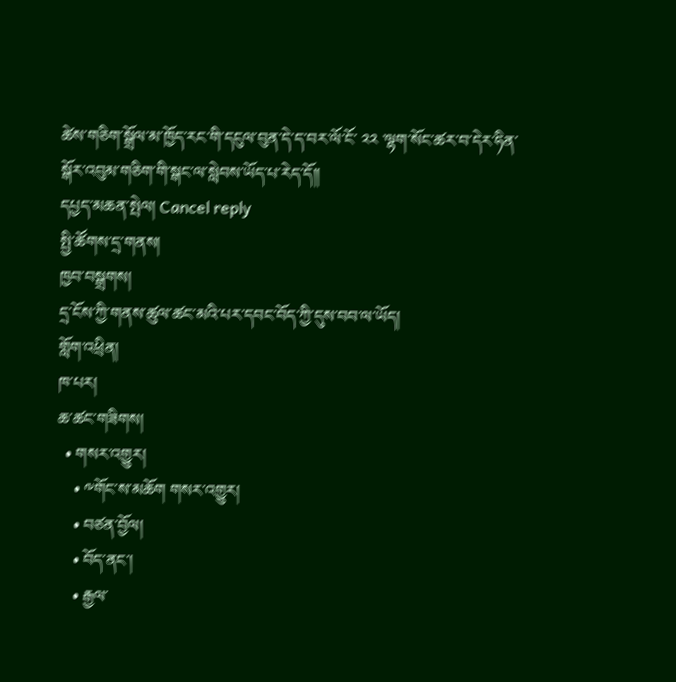ཚེས་གཅིག་སྒྲོལ་མ་ཁྱོད་རང་གི་དངུལ་བུན་དེ་ད་བར་ལོ་ངོ་ ༢༢ ་ལྷག་སོང་ཚར་བ་དེར་ཧིན་སྒོར་འབུམ་གཅིག་གི་སྒང་ལ་སླེབས་ཡོད་པ་རེད་དོ།།
དཔྱད་མཆན་སྤེལ། Cancel reply
སྤྱི་ཚོགས་དྲ་གནས།
ཁྱབ་བསྒྲགས།
དྲ་ངོས་ཀྱི་གནས་ཚུལ་ཚང་མའི་པར་དབང་བོད་ཀྱི་དུས་བབ་ལ་ཡོད།
གློག་འཕྲིན།
ཁ་པར།
ཆ་ཚང་གཟིགས།
  • གསར་འགྱུར།
    • ༸གོང་ས་མཆོག གསར་འགྱུར།
    • བཙན་བྱོལ།
    • བོད་ནང་།
    • རྒྱལ་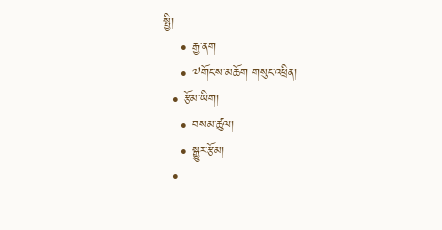སྤྱི།
    • རྒྱ་ནག
    • ༧གོང་ས་མཆོག གསུང་འཕྲིན།
  • རྩོམ་ཡིག།
    • བསམ་ཚུལ།
    • སྒྱུར་རྩོམ།
  •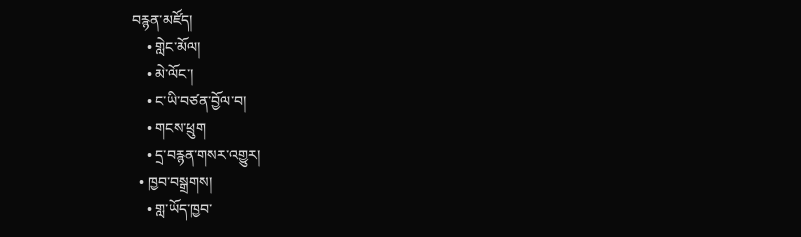བརྙན་མཛོད།
    • གླེང་མོལ།
    • མེ་ལོང་།
    • ང་ཡི་བཙན་བྱོལ་བ།
    • གངས་ཕྲུག
    • དྲ་བརྙན་གསར་འགྱུར།
  • ཁྱབ་བསྒྲགས།
    • གླ་ཡོད་ཁྱབ་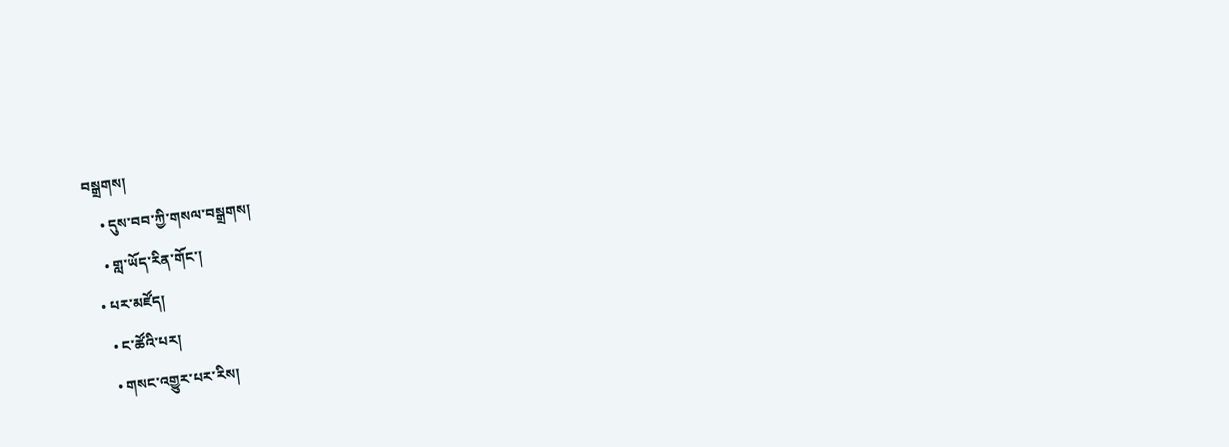བསྒྲགས།
    • དུས་བབ་ཀྱི་གསལ་བསྒྲགས།
    • གླ་ཡོད་རིན་གོང་།
  • པར་མཛོད།
    • ང་ཚོའི་པར།
    • གསང་འགྱུར་པར་རིས།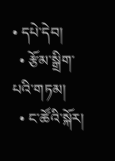• དཔེ་དེབ།
  • རྩོམ་སྒྲིག་པའི་གཏམ།
  • ང་ཚོའི་སྐོར།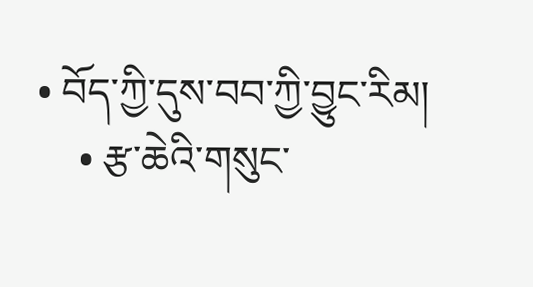• བོད་ཀྱི་དུས་བབ་ཀྱི་བྱུང་རིམ།
    • རྩ་ཆེའི་གསུང་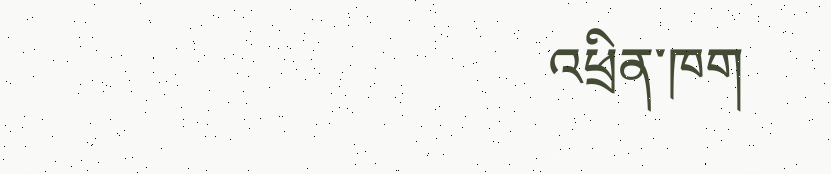འཕྲིན་ཁག